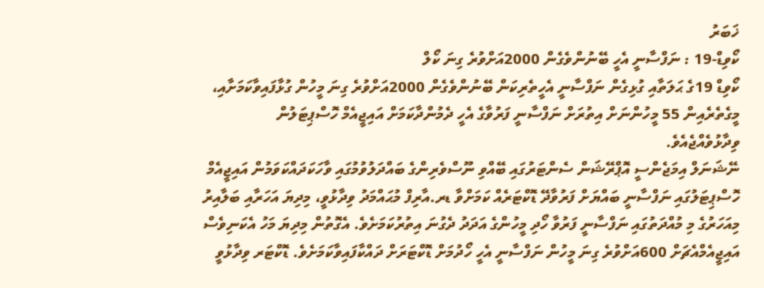ޚަބަރު
ކޯވިޑް-19 : ނަފްސާނީ އެހީ ބޭނުންވެގެން 2000އަށްވުރެ ގިނަ ކޯލް
ކޯވިޑް 19ގެ ޙަލަތާއި ގުޅިގެން ނަފްސާނީ އެހީތެރިކަން ބޭނުންވެގެން 2000އަށްވުރެ ގިނަ މީހުން ގުޅާފައިވާކަމަށާއި، މީގެތެރެއިން 55 މީހުންނަށް އިތުރަށް ނަފްސާނީ ފަރުވާގެ އެހީ ދެމުންދާކަމަށް އައިޖީއެމް ހޮސްޕިޓަލުން ވިދާޅުވެއްޖެއެވެ.
ނޭޝަނަލް އިމަޖެންސީ އޮޕްރޭޝަން ސެންޓަރުގައި ބޭއްވި ނޫސްވެރިންގެ ބައްދަލުވުމުގައި ވާހަކަދައްކަވަމުން އައިޖީއެމް ހޮސްޕިޓަލުގައި ނަފްސާނީ ބައްޔަށް ފަރުވާދޭ ޑޮކްޓަރެއް ކަމަށްވާ ޑރ.އާރިފް މުޙައްމަދު ވިދާޅުވީ، މިދިޔަ އަހަރާއި ބަލާއިރު މިއަހަރުގެ މި މުއްދަތުގައި ނަފްސާނީ ފަރުވާ ހޯދި މީހުންގެ އަދަދު ދެގުނަ އިތުރުކަމަށެވެ. އެގޮތުން މިދިޔަ މަހު އެކަނިވެސް އައިޖީއެމްއެޗަށް 600އަށްވުރެ ގިނަ މީހުން ނަފްސާނީ އެހީ ހޯދުމަށް ޑޮކްޓަރަށް ދައްކާފައިވާކަމަށެވެ. ޑޮކްޓަރ ވިދާޅުވީ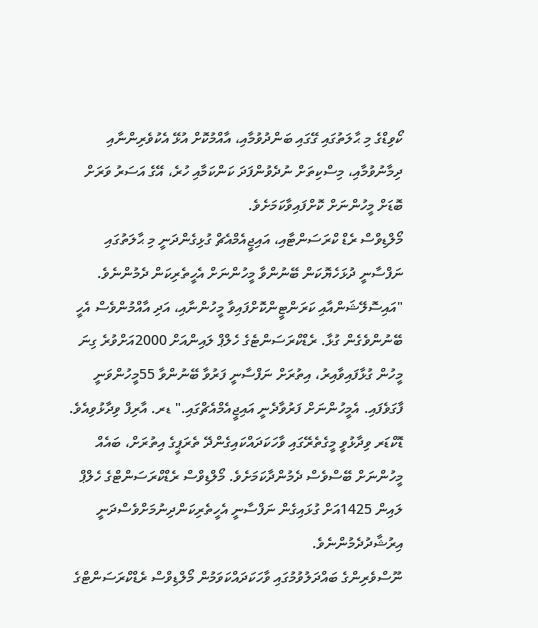ކޯވިޑްގެ މި ޙާލަތުގައި ގޭގައި ބަންދުވުމާއި، އާއްމުކޮށް އުޅޭ އެކުވެރިންނާއި ދިމާނުވުމާއި، މިސްކިތަށް ނުދެވުންފަދަ ކަންކަމާއި ހުރެ، އޭގެ އަސަރު ވަރަށް ބޮޑަށް މީހުންނަށް ކޮށްފައިވާކަމަށެވެ.
މޯލްޑިވްސް ރެޑް ކްރަސަންޓާއި، އައިޖީއެމްއެޗް ގުޅިގެންދަނީ މި ޙާލަތުގައި ނަފްސާނީ ދުޅަހެޔޮކަން ބޭނުންވާ މީހުންނަށް އެހީތެރިކަން ދެމުންނެވެ.
"އައިސޮލޭޝަންއާއި ކަރަންޓީންކޮށްފައިވާ މީހުންނާއި، އަދި އާއްމުންވެސް އެހީ ބޭނުންވެގެން ގުޅާ. ރެޑްކްރަސަންޓެގެ ހެލްޕް ލައިންއަށް 2000އަށްވުރެ ގިނަ މީހުން ގުޅާފައިވާއިރު، އިތުރަށް ނަފްސާނީ ފަރުވާ ބޭނުންވާ 55މީހުންވަނީ ފާގަވެފައި. އެމީހުންނަށް ފަރުވާދެނީ އައިޖީއެމްއެޗްގައި." ޑރ. އާރިފް ވިދާޅުވިއެވެ.
ޑޮކްޑަރ ވިދާޅުވީ މީގެތެރޭގައި ވާހަކަދައްކައިގެންދޭ ތެރަޕީގެ އިތުރަށް، ބައެއް މީހުންނަށް ބޭސްވެސް ދެމުންދާކަމަށެވެ. މޯލްޑިވްސް ރެޑްކްރަސަންޓްގެ ހެލްޕް ލައިން 1425އަށް ގުޅައިގެން ނަފްސާނީ އެހީތެރިކަންދިނުމަށްވެސްދަނީ އިރުޝާދުދެމުންނެވެ.
ނޫސްވެރިންގެ ބައްދަލުވުމުގައި ވާހަކަދައްކަވަމުން މޯލްޑިވްސް ރެޑްކްރަސަންޓްގެ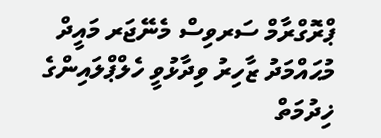ޕްރޮގްރާމް ސަރވިސް މެނޭޖަރ މައީދް މުޙައްމަދު ޒާހިރު ވިދާޅުވީ ހެލްޕްލައިންގެ ޚިދުމަތް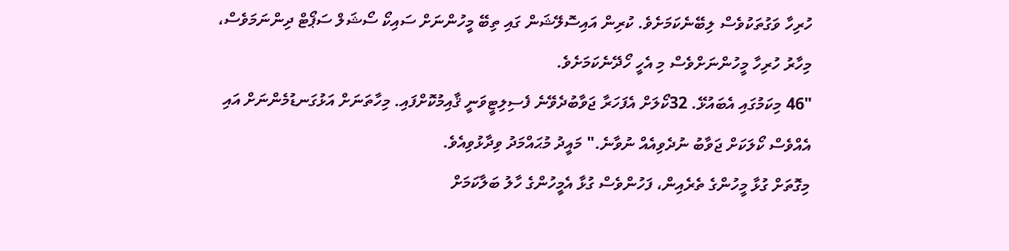ހުރިހާ ވަގުތަކުވެސް ލިބޭނެކަމަށެވެ. ކުރިން އައިސޮލޭޝަން ގައި ތިބޭ މީހުންނަށް ސައިކޯ ސޯޝަލް ސަޕޯޓް ދިންނަމަވެސް، މިހާރު ހުރިހާ މީހުންނަށްވެސް މި އެހީ ހޯދޭނެކަމަށެވެ.
"46 މިކަމުގައި އެބައުޅޭ. 32ކޯލަށް އެފަހަރާ ޖަވާބުދެވޭނެ ފެސިލިޓީވަނީ ޤާއިމުކޮށްފައި. މިހާތަނަށް އަޅުގަނޑުމެންނަށް އައި އެއްވެސް ކޯލަކަށް ޖަވާބު ނުދެވިއެއް ނުވާނެ." މައީދު މުޙައްމަދު ވިދާޅުވިއެވެ.
މިގޮތަށް ގުޅާ މީހުންގެ ތެރެއިން، ފަހުންވެސް ގުޅާ އެމީހުންގެ ހާލު ބަލާކަމަށް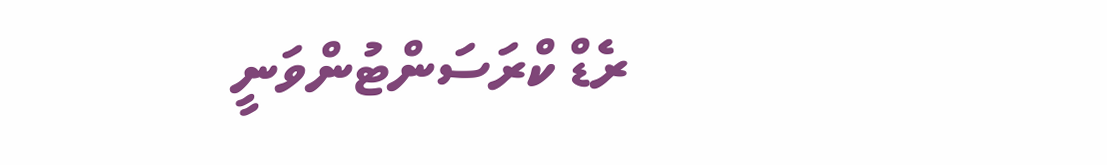ރެޑް ކްރަސަންޓުންވަނީ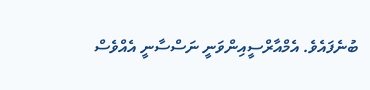ބުނެފައެވެ. އެމްއާރްސީއިންވަނީ ނަސްސާނީ އެއްވެސް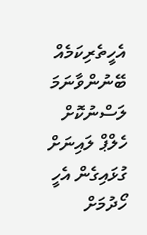އެހީތެރިކަމެއް ބޭނުންވާނަމަ ލަސްނުކޮށް ހެލްޕް ލައިނަށް ގުޅައިގެން އެހީ ހޯދުމަށް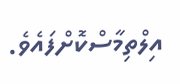އިލްތިމާސްކޮށްފައެވެ.